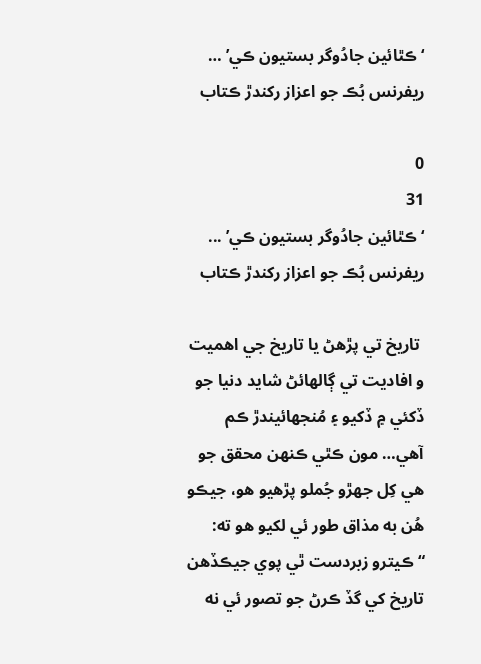‘ڪٿائين جادُوگر بستيون ڪي’ … ريفرنس بُڪ جو اعزاز رکندڙ ڪتاب

0
31
‘ڪٿائين جادُوگر بستيون ڪي’ ... ريفرنس بُڪ جو اعزاز رکندڙ ڪتاب

 تاريخ تي پڙهڻ يا تاريخ جي اهميت و افاديت تي ڳالهائڻ شايد دنيا جو ڏکئي ۾ ڏکيو ۽ مُنجهائيندڙ ڪم آهي… مون ڪٿي ڪنهن محقق جو هي کِل جهڙو جُملو پڙهيو هو، جيڪو هُن به مذاق طور ئي لکيو هو ته: “ڪيترو زبردست ٿي پوي جيڪڏهن تاريخ کي گڏ ڪرڻ جو تصور ئي نه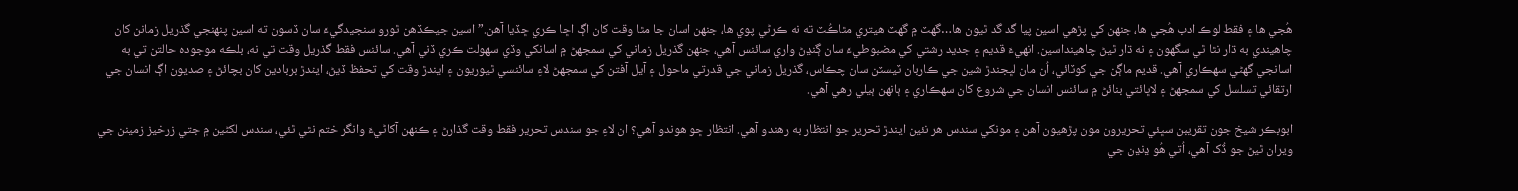هُجي ها ۽ فقط لوڪ ادب هُجي ها، جنهن کي پڙهي اسين پيا گد گد ٿيون ها…گهٽ ۾ گهٽ هيتري مٿاڪُٽ ته نه ڪرڻي پوي ها، جنهن اسان جا مٿا وقت کان اڳ اڇا ڪري ڇڏيا آهن.” اسين جيڪڏهن ٿورو سنجيدگيءَ سان ڏسون ته اسين پنهنجي گذريل زمانن کان چاهيندي به ڌار نٿا ٿي سگهون ۽ نه ڌار ٿيڻ چاهينداسين. انهيءَ قديم ۽ جديد رشتي کي مضبوطيءَ سان ڳنڍڻ واري سائنس آهي، جنهن گذريل زماني کي سمجهڻ ۾ اسانکي وڏي سهولت ڪري ڏني آهي. سائنس فقط گذريل وقت تي نه، بلڪه موجوده حالتن تي به اسانجي گهڻي سهڪاري آهي. قديم ماڳن جي کوٽائي، اُن مان لڀجندڙ شين جي ڪاربان ٽيسٽن سان چڪاس، گذريل زماني جي قدرتي ماحول ۽ آيل آفتن کي سمجهڻ لاءِ سائنسي ٿيوريون ۽ ايندڙ وقت کي تحفظ ڏيڻ، ايندڙ بربادين کان بچائڻ ۽ صديون اڳ انسان جي ارتقائي تسلسل کي سمجهڻ ۽ لاڀائتي بنائڻ ۾ سائنس انسان جي شروع کان سهڪاري ۽ ٻانهن ٻيلي رهي آهي.

ابوبڪر شيخ جون تقريبن سڀئي تحريرون مون پڙهيون آهن ۽ مونکي سندس هر نئين ايندڙ تحرير جو انتظار به رهندو آهي. انتظار ڇو هوندو آهي؟ ان لاءِ جو سندس تحرير فقط وقت گذارڻ ۽ ڪنهن آکاڻيءَ وانگر ختم نٿي ٿئي، سندس لکڻين ۾ جتي زرخيز زمينن جي ويران ٿيڻ جو ڏُک آهي، اُتي هُو ڍنڍن جي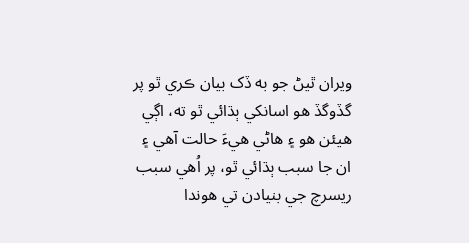ويران ٿيڻ جو به ڏک بيان ڪري ٿو پر گڏوگڏ هو اسانکي ٻڌائي ٿو ته، اڳي هيئن هو ۽ هاڻي هيءَ حالت آهي ۽ ان جا سبب ٻڌائي ٿو، پر اُهي سبب ريسرچ جي بنيادن تي هوندا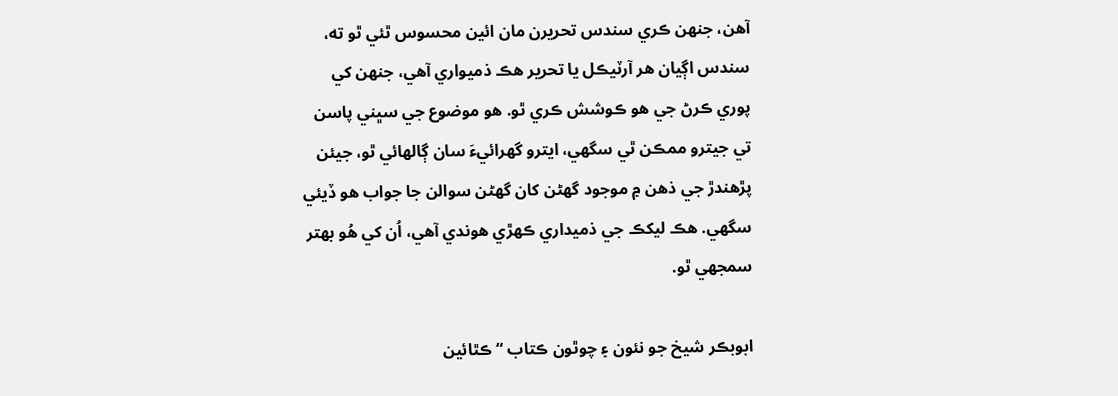آهن، جنهن ڪري سندس تحريرن مان ائين محسوس ٿئي ٿو ته، سندس اڳيان هر آرٽيڪل يا تحرير هڪ ذميواري آهي، جنهن کي پوري ڪرڻ جي هو ڪوشش ڪري ٿو. هو موضوع جي سڀني پاسن تي جيترو ممڪن ٿي سگهي، ايترو گهرائيءَ سان ڳالهائي ٿو، جيئن پڙهندڙ جي ذهن ۾ موجود گهڻن کان گهڻن سوالن جا جواب هو ڏيئي سگهي. هڪ ليکڪ جي ذميداري ڪهڙي هوندي آهي، اُن کي هُو بهتر سمجهي ٿو.

ابوبڪر شيخ جو نئون ۽ چوٿون ڪتاب “ڪٿائين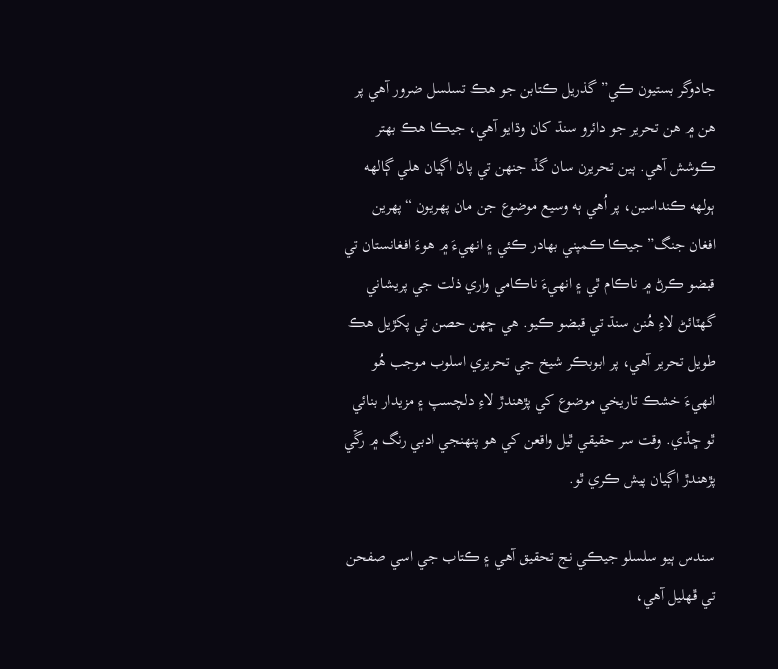جادوگر بستيون ڪي” گذريل ڪتابن جو هڪ تسلسل ضرور آهي پر هن ۾ هن تحرير جو دائرو سنڌ کان وڌايو آهي، جيڪا هڪ بهتر ڪوشش آهي. ٻين تحريرن سان گڏ جنهن تي پاڻ اڳيان هلي ڳالهه ٻولهه ڪنداسين، پر اُهي ٻه وسيع موضوع جن مان پهريون “پهرين افغان جنگ” جيڪا ڪمپني بهادر ڪئي ۽ انهيءَ ۾ هوءَ افغانستان تي قبضو ڪرڻ ۾ ناڪام ٿي ۽ انهيءَ ناڪامي واري ذلت جي پريشاني گهٽائڻ لاءِ هُنن سنڌ تي قبضو ڪيو. هي ڇهن حصن تي پکڙيل هڪ طويل تحرير آهي، پر ابوبڪر شيخ جي تحريري اسلوب موجب هُو انهيءَ خشڪ تاريخي موضوع کي پڙهندڙ لاءِ دلچسپ ۽ مزيدار بنائي ٿو ڇڏي. وقت سر حقيقي ٿيل واقعن کي هو پنهنجي ادبي رنگ ۾ رڱي پڙهندڙ اڳيان پيش ڪري ٿو.

سندس ٻيو سلسلو جيڪي نج تحقيق آهي ۽ ڪتاب جي اسي صفحن تي ڦهليل آهي،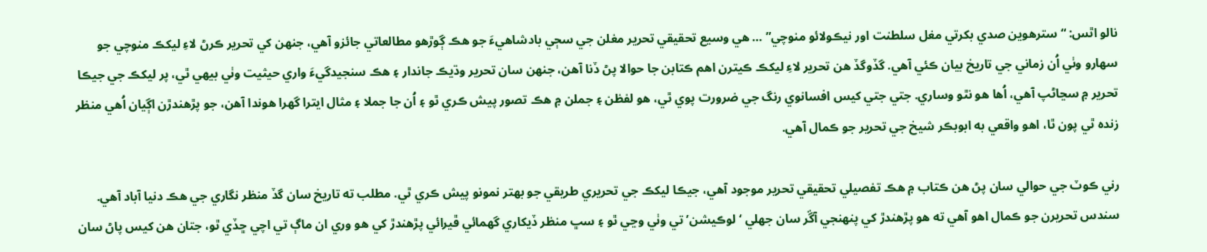نالو اٿس: “سترهوين صدي بکرتي مغل سلطنت اور نيڪولائو منوچي” … هي وسيع تحقيقي تحرير مغلن جي سڄي بادشاهيءَ جو هڪ ڳوڙهو مطالعاتي جائزو آهي، جنهن کي تحرير ڪرڻ لاءِ ليکڪ منوچي جو سهارو وٺي اُن زماني جي تاريخ بيان ڪئي آهي. گڏوگڏ هن تحرير لاءِ ليکڪ ڪيترن اهم ڪتابن جا حوالا پڻ ڏنا آهن، جنهن سان تحرير وڌيڪ جاندار ۽ هڪ سنجيدگيءَ واري حيثيت وٺي بيهي ٿي، پر ليکڪ جي جيڪا تحرير ۾ سڃاڻپ آهي، اُها هو نٿو وساري. جتي جتي کيس افسانوي رنگ جي ضرورت پوي ٿي، هو لفظن ۽ جملن ۾ هڪ تصور پيش ڪري ٿو ۽ اُن جا جملا ۽ مثال ايترا گهرا هوندا آهن، جو پڙهندڙن اڳيان اُهي منظر زنده ٿي پون ٿا، اهو واقعي به ابوبڪر شيخ جي تحرير جو ڪمال آهي.

رني ڪوٽ جي حوالي سان پڻ هن ڪتاب ۾ هڪ تفصيلي تحقيقي تحرير موجود آهي، جيڪا ليکڪ جي تحريري طريقي جو بهتر نمونو پيش ڪري ٿي. مطلب ته تاريخ سان گڏ منظر نگاري جي هڪ دنيا آباد آهي. سندس تحريرن جو ڪمال اهو آهي ته هو پڙهندڙ کي پنهنجي آڱر سان جهلي ‘لوڪيشن’ تي وٺي وڃي ٿو ۽ سڀ منظر ڏيکاري گهمائي ڦيرائي پڙهندڙ کي هو وري ان ماڳ تي اچي ڇڏي ٿو، جتان هن کيس پاڻ سان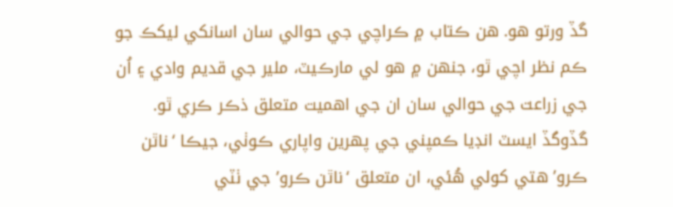گڏ ورتو هو. هن ڪتاب ۾ ڪراچي جي حوالي سان اسانکي ليکڪ جو ڪم نظر اچي ٿو، جنهن ۾ هو لي مارڪيٽ، ملير جي قديم وادي ۽ اُن جي زراعت جي حوالي سان ان جي اهميت متعلق ذڪر ڪري ٿو. گڏوگڏ ايسٽ انڊيا ڪمپني جي پهرين واپاري ڪوٺي، جيڪا ‘ناٿن ڪرو’ هتي کولي هُئي، ان متعلق ‘ناٿن ڪرو’ جي ٺٽي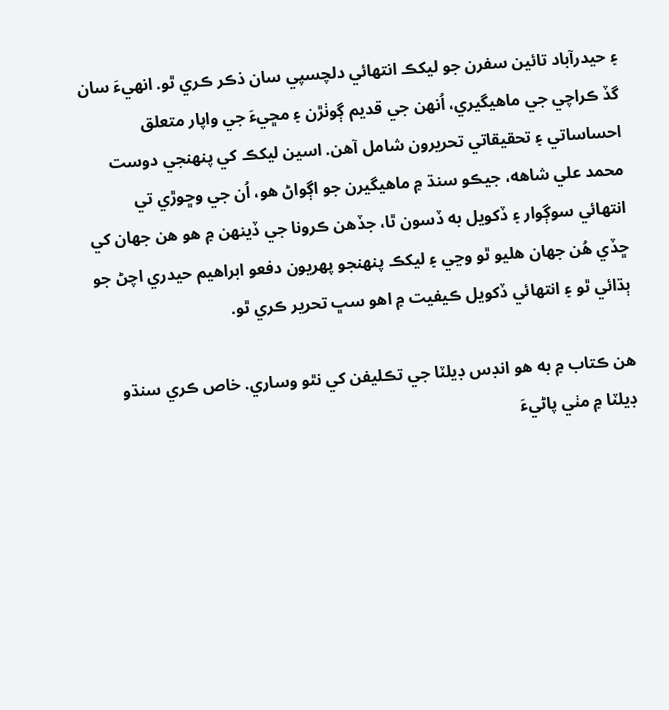۽ حيدرآباد تائين سفرن جو ليکڪ انتهائي دلچسپي سان ذڪر ڪري ٿو. انهيءَ سان گڏ ڪراچي جي ماهيگيري، اُنهن جي قديم ڳوٺڙن ۽ مڇيءَ جي واپار متعلق احساساتي ۽ تحقيقاتي تحريرون شامل آهن. اسين ليکڪ کي پنهنجي دوست محمد علي شاهه، جيڪو سنڌ ۾ ماهيگيرن جو اڳواڻ هو، اُن جي وڇوڙي تي انتهائي سوڳوار ۽ ڏکويل به ڏسون ٿا، جڏهن ڪرونا جي ڏينهن ۾ هو هن جهان کي ڇڏي هُن جهان هليو ٿو وڃي ۽ ليکڪ پنهنجو پهريون دفعو ابراهيم حيدري اچڻ جو ٻڌائي ٿو ۽ انتهائي ڏکويل ڪيفيت ۾ اهو سڀ تحرير ڪري ٿو.

هن ڪتاب ۾ به هو انڊس ڊيلٽا جي تڪليفن کي نٿو وساري. خاص ڪري سنڌو ڊيلٽا ۾ مٺي پاڻيءَ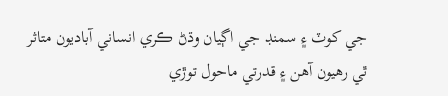جي کوٽ ۽ سمنڊ جي اڳيان وڌڻ ڪري انساني آباديون متاثر ٿي رهيون آهن ۽ قدرتي ماحول توڙي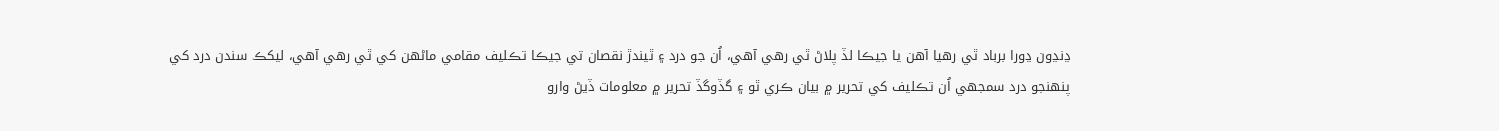ڍنڍون ڍورا برباد ٿي رهيا آهن يا جيڪا لڏ پلاڻ ٿي رهي آهي، اُن جو درد ۽ ٿيندڙ نقصان تي جيڪا تڪليف مقامي ماڻهن کي ٿي رهي آهي، ليکڪ سندن درد کي پنهنجو درد سمجهي اُن تڪليف کي تحرير ۾ بيان ڪري ٿو ۽ گڏوگڏ تحرير ۾ معلومات ڏيڻ وارو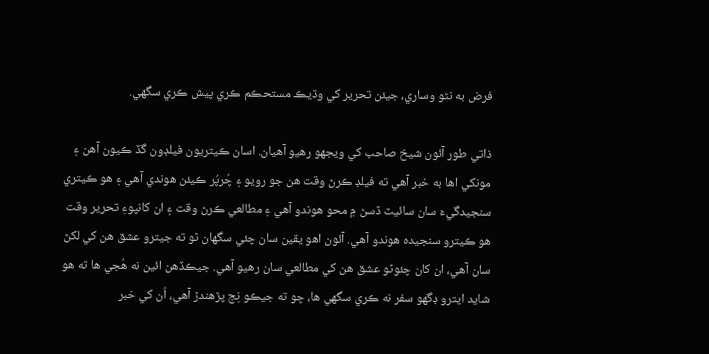فرض به نٿو وساري، جيئن تحرير کي وڌيڪ مستحڪم ڪري پيش ڪري سگهي.

ذاتي طور آئون شيخ صاحب کي ويجهو رهيو آهيان. اسان ڪيتريون فيلڊون گڏ ڪيون آهن ۽ مونکي اها به خبر آهي ته فيلڊ ڪرڻ وقت هن جو رويو ۽ چُرپُر ڪيئن هوندي آهي ۽ هو ڪيتري سنجيدگيءَ سان سائيٽ ڏسڻ ۾ محو هوندو آهي ۽ مطالعي ڪرڻ وقت ۽ ان کانپوءِ تحرير وقت هو ڪيترو سنجيده هوندو آهي. آئون اهو يقين سان چئي سگهان ٿو ته جيترو عشق هن کي لکڻ سان آهي، ان کان چئوڻو عشق هن کي مطالعي سان رهيو آهي. جيڪڏهن ائين نه هُجي ها ته هو شايد ايترو ڊگهو سفر نه ڪري سگهي ها، ڇو ته جيڪو نِج پڙهندڙ آهي، اُن کي خبر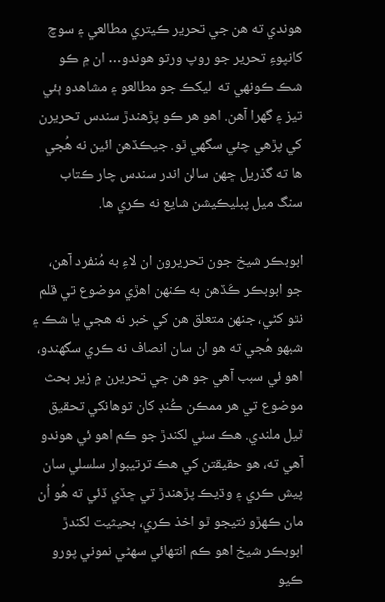هوندي ته هن جي تحرير ڪيتري مطالعي ۽ سوچ کانپوءِ تحرير جو روپ ورتو هوندو… ان ۾ ڪو شڪ ڪونهي ته  ليکڪ جو مطالعو ۽ مشاهدو ٻئي تيز ۽ گهرا آهن. اهو هر ڪو پڙهندڙ سندس تحريرن کي پڙهي چئي سگهي ٿو. جيڪڏهن ائين نه هُجي ها ته گذريل ڇهن سالن اندر سندس چار ڪتاب سنگ ميل پبليڪيشن شايع نه ڪري ها.

ابوبڪر شيخ جون تحريرون ان لاءِ به مُنفرد آهن، جو ابوبڪر ڪَڏهن به ڪنهن اهڙي موضوع تي قلم نٿو کڻي، جنهن متعلق هن کي خبر نه هجي يا شڪ ۽ شبهو هُجي ته هو ان سان انصاف نه ڪري سگهندو، اهو ئي سبب آهي جو هن جي تحريرن ۾ زير بحث موضوع تي هر ممڪن ڪُنڊ کان توهانکي تحقيق ٿيل ملندي. هڪ سٺي لکندڙ جو ڪم اهو ئي هوندو آهي ته، هو حقيقتن کي هڪ ترتيبوار سلسلي سان پيش ڪري ۽ وڌيڪ پڙهندڙ تي ڇڏي ڏئي ته هُو اُن مان ڪهڙو نتيجو ٿو اخذ ڪري، بحيثيت لکندڙ ابوبڪر شيخ اهو ڪم انتهائي سهڻي نموني پورو ڪيو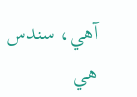آهي، سندس هي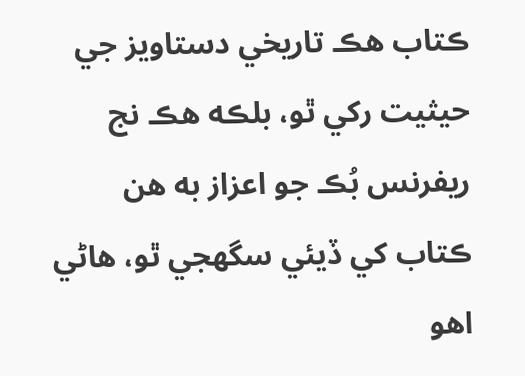ڪتاب هڪ تاريخي دستاويز جي حيثيت رکي ٿو، بلڪه هڪ نج ريفرنس بُڪ جو اعزاز به هن ڪتاب کي ڏيئي سگهجي ٿو، هاڻي اهو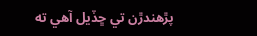پڙهندڙن تي ڇڏيل آهي ته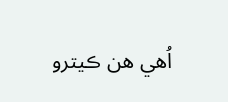اُهي هن ڪيترو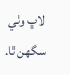لاڀ وٺي سگهن ٿا.